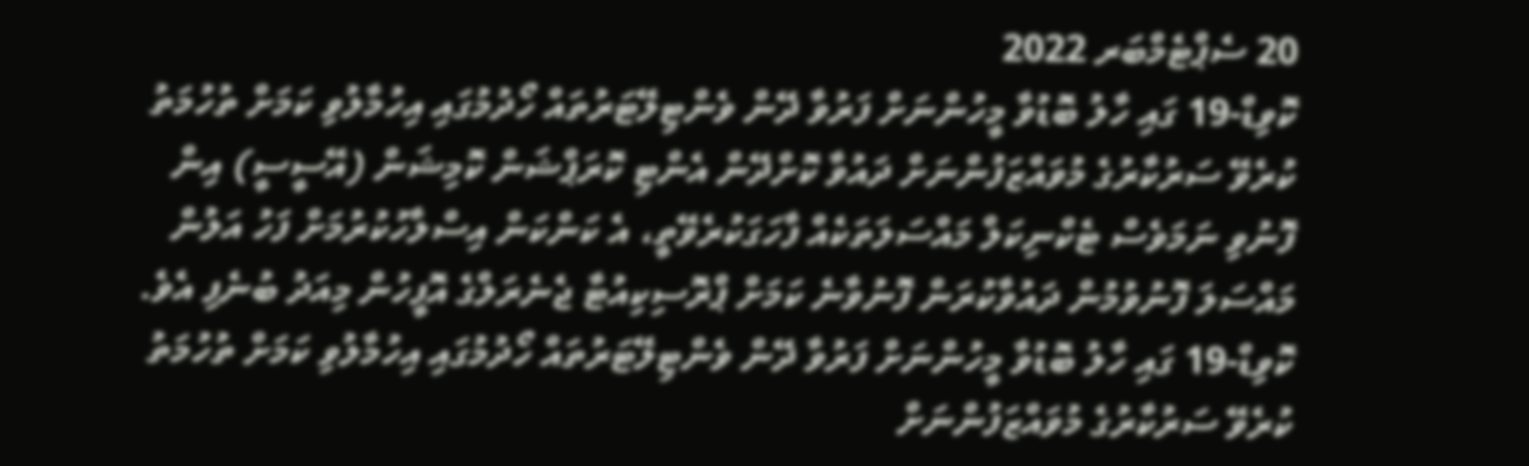20 ސެޕްޓެމްބަރ 2022
ކޮވިޑް-19 ގައި ހާލު ބޮޑުވާ މީހުންނަށް ފަރުވާ ދޭން ވެންޓިލޭޓަރުތައް ހޯދުމުގައި އިހުމާލުވި ކަމަށް ތުހުމަތު ކުރެވޭ ސަރުކާރުގެ މުވައްޒަފުންނަށް ދައުވާ ކޮށްދޭން އެންޓި ކޮރަޕްޝަން ކޮމިޝަން (އޭސީސީ) އިން ފޮނުވި ނަމަވެސް ޓެކްނިކަލް މައްސަލަތަކެއް ފާހަގަކުރެވޭތީ، އެ ކަންކަން އިސްލާހުކުރުމަށް ފަހު އަލުން މައްސަލަ ފޮނުވުމުން ދައުވާކުރަން ފޮނުވާނެ ކަމަށް ޕްރޮސިކިއުޓާ ޖެނެރަލްގެ އޮފީހުން މިއަދު ބުނެފި އެވެ.
ކޮވިޑް-19 ގައި ހާލު ބޮޑުވާ މީހުންނަށް ފަރުވާ ދޭން ވެންޓިލޭޓަރުތައް ހޯދުމުގައި އިހުމާލުވި ކަމަށް ތުހުމަތު ކުރެވޭ ސަރުކާރުގެ މުވައްޒަފުންނަށް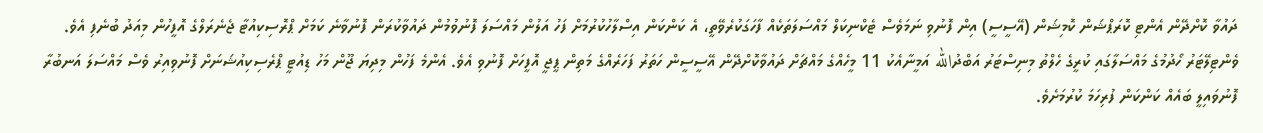ދައުވާ ކޮށްދޭން އެންޓި ކޮރަޕްޝަން ކޮމިޝަން (އޭސީސީ) އިން ފޮނުވި ނަމަވެސް ޓެކްނިކަލް މައްސަލަތަކެއް ފާހަގަކުރެވޭތީ، އެ ކަންކަން އިސްލާހުކުރުމަށް ފަހު އަލުން މައްސަލަ ފޮނުވުމުން ދައުވާކުރަން ފޮނުވާނެ ކަމަށް ޕްރޮސިކިއުޓާ ޖެނެރަލްގެ އޮފީހުން މިއަދު ބުނެފި އެވެ.
ވެންޓިލޭޓަރު ހޯދުމުގެ މައްސަލާގައި ކުރީގެ ހެލްތު މިނިސްޓަރު އަބްދުالله އަމީނާއެކު 11 މީހެއްގެ މައްޗަށް ދައުވާކޮށްދޭން އޭސީސީން ހަތަރު ފަހަރެއްގެ މަތިން ޕީޖީ އޮފީހަށް ފޮނުވި އެވެ. އެންމެ ފަހުން މިދިޔަ ޖޫން މަހު ޑިއުޓީ ޕްރެސިކިއުޝަނަށް ފޮނުވިއިރު ވެސް މައްސަލަ އަނބުރާ ފޮނުވައިލީ ބައެއް ކަންކަން ފުރިހަމަ ކުރުމަށެވެ.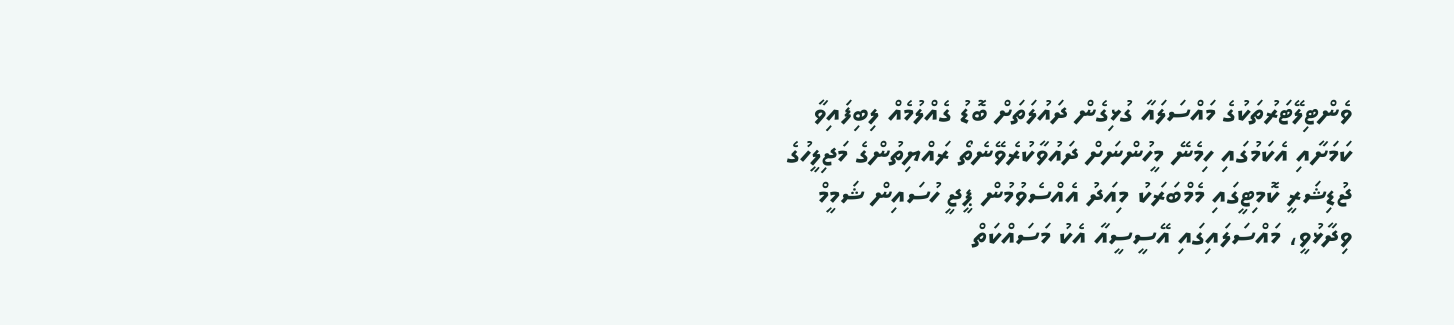ވެންޓިލޭޓަރުތަކުގެ މައްސަލައާ ގުޅިގެން ދައުލަތަށް ބޮޑު ގެއްލުމެއް ލިބިފައިވާ ކަމަށާއި އެކަމުގައި ހިމެނޭ މީހުންނަށް ދައުވާކުރެވޭނެތޯ ރައްޔިތުންގެ މަޖިލީހުގެ ޖުޑިޝަރީ ކޮމިޓީގައި މެމްބަރަކު މިއަދު އެއްސެވުމުން ޕީޖީ ހުސައިން ޝަމީމް ވިދާޅުވީ، މައްސަލައިގައި އޭސީސީއާ އެކު މަސައްކަތް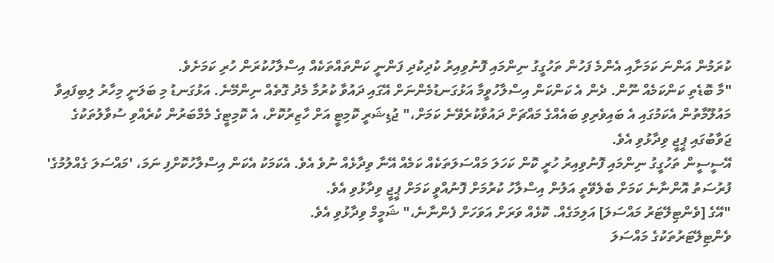ކުރަމުން އަންނަ ކަމަށާއި އެންމެ ފަހުން ތަހުގީގު ނިންމައި ފޮނުވިއިރު ކުދިކުދި ފަންނީ ކަންތައްތަކެއް އިސްލާހުކުރަން ހުރި ކަމަށެވެ.
"މާ ބޮޑެތި ކަންކަމެއް ނޫން. ދެން އެ ކަންކަން އިސްލާހުވީމާ އަޅުގަނޑުމެންނަށް އޭގައި ދައުވާ ކުރުމާ މެދު ގޮތެއް ނިންމޭނެ. އަޅުގަނޑު މި ބަލަނީ މިހާރު ލިބިފައިވާ މައުލޫމާތުން އެކަމުގައި އެ ބައިވެރިވި ބައެއްގެ މައްޗަށް ދައުވާކުރެވޭނެ ކަމަށް،" ޖުޑިޝަރީ ކޮމިޓީ އަށް ހާޒިރުކޮށް، އެ ކޮމިޓީގެ މެމްބަރުން ކުރެއްވި ސުވާލުތަކުގެ ޖަވާބުގައި ޕީޖީ ވިދާޅުވި އެވެ.
އޭސީސީން ތަހުގީގު ނިންމައި ފޮނުވިއިރު ހުރީ ކޮން ކަހަލަ މައްސަލަތަކެއް ކަމެއް އޭނާ ވިދާޅެއް ނުވެ އެވެ. އެކަމަކު އެކަން އިސްލާހުކޮށްފި ނަމަ، 'މައްސަލަ ގެއްލުމުގެ' ފުރުސަތު އޮންނާނެ ކަމަށް ބެލެވޭތީ އަލުން އިސްލާހު ކުރުމަށް ފޮނުއްވީ ކަމަށް ޕީޖީ ވިދާޅުވި އެވެ.
"އޭގެ [ވެންޓިލޭޓަރު މައްސަލަ] އަލިމަގެއް. ކޮޅެއް ވަރަށް އަވަހަށް ފެންނާނެ،" ޝަމީމް ވިދާޅުވި އެވެ.
ވެންޓިލޭޓަރުތަކުގެ މައްސަލަ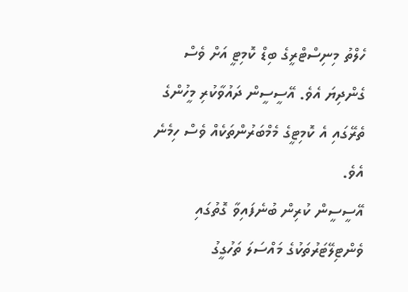ހެލްތު މިނިސްޓްރީގެ ބިޑް ކޮމިޓީ އަށް ވެސް ގެންދިޔަ އެވެ. އޭސީސީން ދައުވާކުރި މީހުންގެ ތެރޭގައި އެ ކޮމިޓީގެ މެމްބަރުންތަކެއް ވެސް ހިމެނެ އެވެ.
އޭސީސީން ކުރިން ބުނެފައިވާ ގޮތުގައި ވެންޓިލޭޓަރުތަކުގެ މައްސަލަ ތަހުގީގު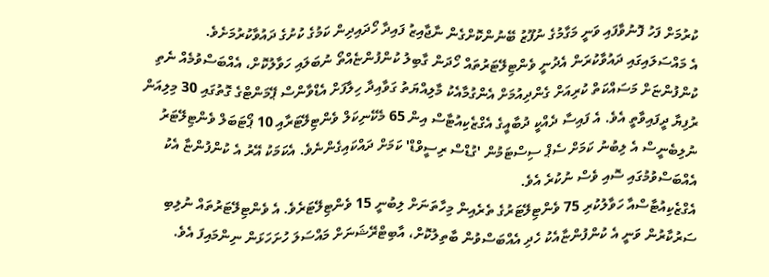ކުރުމަށް ފަހު ފޮނުވާފައި ވަނީ މަގާމުގެ ނުފޫޒު ބޭނުންކޮށްގެން ނާޖާއިޒު ފައިދާ ހޯދައިދިން ކަމުގެ ކުށުގެ ދައުވާކުރުމަށެވެ.
އެ މައްސަލައިގައި ދައުވާކުރަން އެދުނީ ވެންޓިލޭޓަރުތައް ހޯދަން ގާބިލު ކުންފުންޏެއްތޯ ނުބަލައި ހަވާލުކޮށް، އެއްބަސްވުމެއް ނެތި ކުންފުންޏަށް މަސައްކަތް ކުރިއަށް ގެންދިއުމަށް އެންގުމާއެކު މާލިއްޔަތު ގަވާއިދާ ހިލާފަށް އެޑްވާންސް ޕޭމަންޓްގެ ގޮތުގައި 30 މިލިއަން ރުފިޔާ ދީފައިވާތީ އެވެ. އެ ފައިސާ ދެއްކީ ދުބާއީގެ އެގްޒެކިއުޓާސް އިން 65 މެކޭނިކަލް ވެންޓިލޭޓަރާއި 10 ޕޯޓަބަލް ވެންޓިލޭޓަރު ނުލިބެނީސް އެ ލިބުނު ކަމަށް ސެޕް ސިސްޓަމުން 'ގުޑްސް ރިސީވްޑް' ކަމަށް ދައްކައިގެންނެވެ. އެކަމަކު އޭރު އެ ކުންފުންޏާ އެކު އެއްބަސްވުމުގައި ސޮއި ވެސް ނުކުރެ އެވެ.
އެގްޒެކިއުޓާސްއާ ހަވާލުކުރި 75 ވެންޓިލޭޓަރުގެ ތެރެއިން މިހާތަނަށް ލިބުނީ 15 ވެންޓިލޭޓަރެވެ. އެ ވެންޓިލޭޓަރުތައް ނުލިބި ސަރުކާރުން ވަނީ އެ ކުންފުންޏާއެކު ހެދި އެއްބަސްވުން ބާތިލުކޮށް، އާބިޓްރޭޝަނަށް މައްސަލަ ހުށަހަޅަން ނިންމައިފަ އެވެ.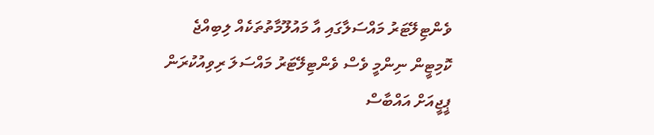ވެންޓިލޭޓަރު މައްސަލާގައި އާ މައުލޫމާތުތަކެއް ލިބިއްޖެ
ކޮމިޓީން ނިންމީ ވެސް ވެންޓިލޭޓަރު މައްސަލަ ރިވިއުކުރަން
ޕީޖީއަށް އައްބާސް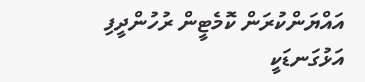އައްޔަންކުރަން ކޮމެޓީން ރުހުންދީފި
އަޅުގަނޑަކީ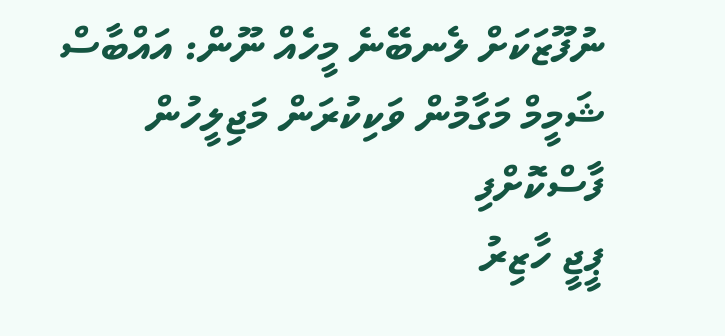ނުފޫޒަކަށް ލެނބޭނެ މީހެއް ނޫން: އައްބާސް
ޝަމީމް މަގާމުން ވަކިކުރަން މަޖިލީހުން ފާސްކޮށްފި
ޕީޖީ ހާޒިރު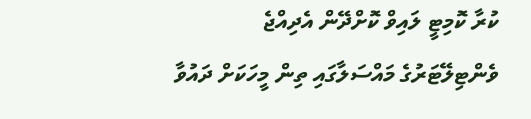ކުރާ ކޮމިޓީ ލައިވް ކޮށްދޭން އެދިއްޖެ
ވެންޓިލޭޓަރުގެ މައްސަލާގައި ތިން މީހަކަށް ދައުވާ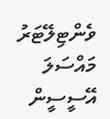ވެންޓިލޭޓަރު މައްސަލަ އޭސީސީން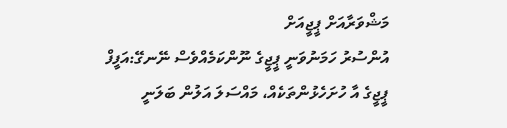މަޝްވަރާއަށް ޕީޖީއަށް
އުންސުރު ހަމަނުވަނީ ޕީޖީގެ ނޫންކަމެއްވެސް ނޭނގޭ:އަފީފް
ޕީޖީގެ އާ ހުށަހެޅުންތަކެއް، މައްސަލަ އަލުން ބަލަނީ